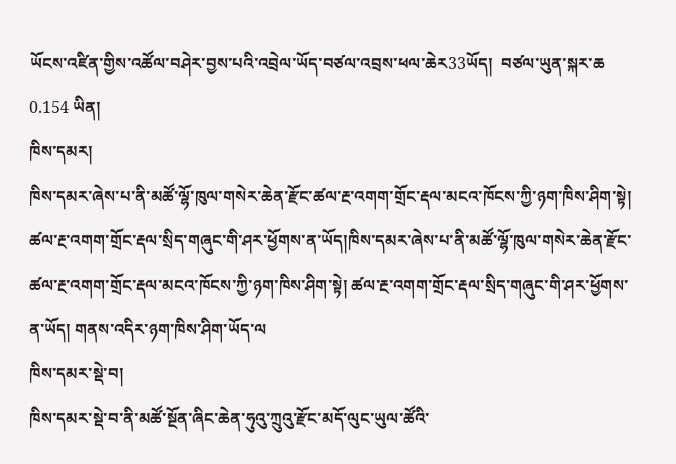ཡོངས་འཛིན་གྱིས་འཚོལ་བཤེར་བྱས་པའི་འབྲེལ་ཡོད་བཙལ་འབྲས་ཕལ་ཆེར33ཡོད།  བཙལ་ཡུན་སྐར་ཆ 0.154 ཡིན།
ཁིས་དམར།
ཁིས་དམར་ཞེས་པ་ནི་མཚོ་ལྷོ་ཁུལ་གསེར་ཆེན་རྫོང་ཚལ་རྔ་འགག་གྲོང་རྡལ་མངའ་ཁོངས་ཀྱི་ཉག་ཁིས་ཤིག་སྟེ། ཚལ་རྔ་འགག་གྲོང་རྡལ་སྲིད་གཞུང་གི་ཤར་ཕྱོགས་ན་ཡོད།ཁིས་དམར་ཞེས་པ་ནི་མཚོ་ལྷོ་ཁུལ་གསེར་ཆེན་རྫོང་ཚལ་རྔ་འགག་གྲོང་རྡལ་མངའ་ཁོངས་ཀྱི་ཉག་ཁིས་ཤིག་སྟེ། ཚལ་རྔ་འགག་གྲོང་རྡལ་སྲིད་གཞུང་གི་ཤར་ཕྱོགས་ན་ཡོད། གནས་འདིར་ཉག་ཁིས་ཤིག་ཡོད་ལ
ཁིས་དམར་སྡེ་བ།
ཁིས་དམར་སྡེ་བ་ནི་མཚོ་སྔོན་ཞིང་ཆེན་ཧུའུ་ཀྲུའུ་རྫོང་མདོ་ལུང་ཡུལ་ཚོའི་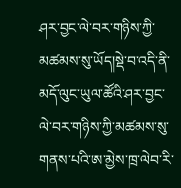ཤར་བྱང་ལེ་བར་གཉིས་ཀྱི་མཚམས་སུ་ཡོད།སྡེ་བ་འདི་ནི་མདོ་ལུང་ཡུལ་ཚོའི་ཤར་བྱང་ལེ་བར་གཉིས་ཀྱི་མཚམས་སུ་གནས་པའི་ཨ་མྱེས་ཁྲ་ལེབ་རི་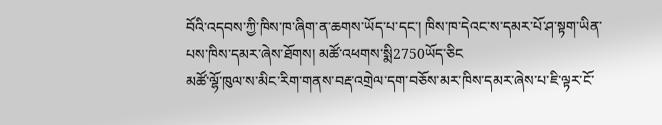བོའི་འདབས་ཀྱི་ཁིས་ཁ་ཞིག་ན་ཆགས་ཡོད་པ་དང་། ཁིས་ཁ་དེའང་ས་དམར་པོ་ཤ་སྟག་ཡིན་པས་ཁིས་དམར་ཞེས་ཐོགས། མཚོ་འཕགས་སྨི2750ཡོད་ཅིང
མཚོ་ལྷོ་ཁུལ་ས་མིང་རིག་གནས་བརྡ་འགྲེལ་དག་བཅོས་མར་ཁིས་དམར་ཞེས་པ་ཇི་ལྟར་ངོ་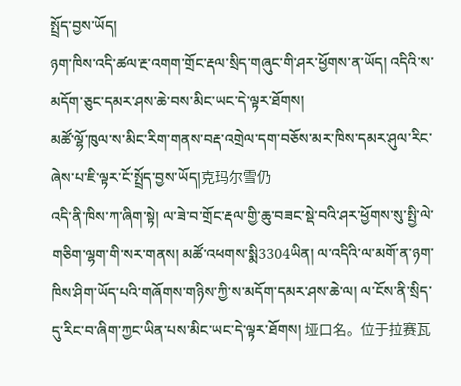སྤྲོད་བྱས་ཡོད།
ཉག་ཁིས་འདི་ཚལ་རྔ་འགག་གྲོང་རྡལ་སྲིད་གཞུང་གི་ཤར་ཕྱོགས་ན་ཡོད། འདིའི་ས་མདོག་ཅུང་དམར་ཤས་ཆེ་བས་མིང་ཡང་དེ་ལྟར་ཐོགས།
མཚོ་ལྷོ་ཁུལ་ས་མིང་རིག་གནས་བརྡ་འགྲེལ་དག་བཅོས་མར་ཁིས་དམར་ཤུལ་རིང་ཞེས་པ་ཇི་ལྟར་ངོ་སྤྲོད་བྱས་ཡོད།克玛尔雪仍
འདི་ནི་ཁིས་ཀ་ཞིག་སྟེ། ལ་ཟེ་བ་གྲོང་རྡལ་གྱི་ཆུ་བཟང་སྡེ་བའི་ཤར་ཕྱོགས་སུ་སྤྱི་ལེ་གཅིག་ལྷག་གི་སར་གནས། མཚོ་འཕགས་སྨི3304ཡིན། ལ་འདིའི་ལ་མགོ་ན་ཉག་ཁིས་ཤིག་ཡོད་པའི་གཞོགས་གཉིས་ཀྱི་ས་མདོག་དམར་ཤས་ཆེ་ལ། ལ་ངོས་ནི་སྲིད་དུ་རིང་བ་ཞིག་ཀྱང་ཡིན་པས་མིང་ཡང་དེ་ལྟར་ཐོགས། 垭口名。位于拉赛瓦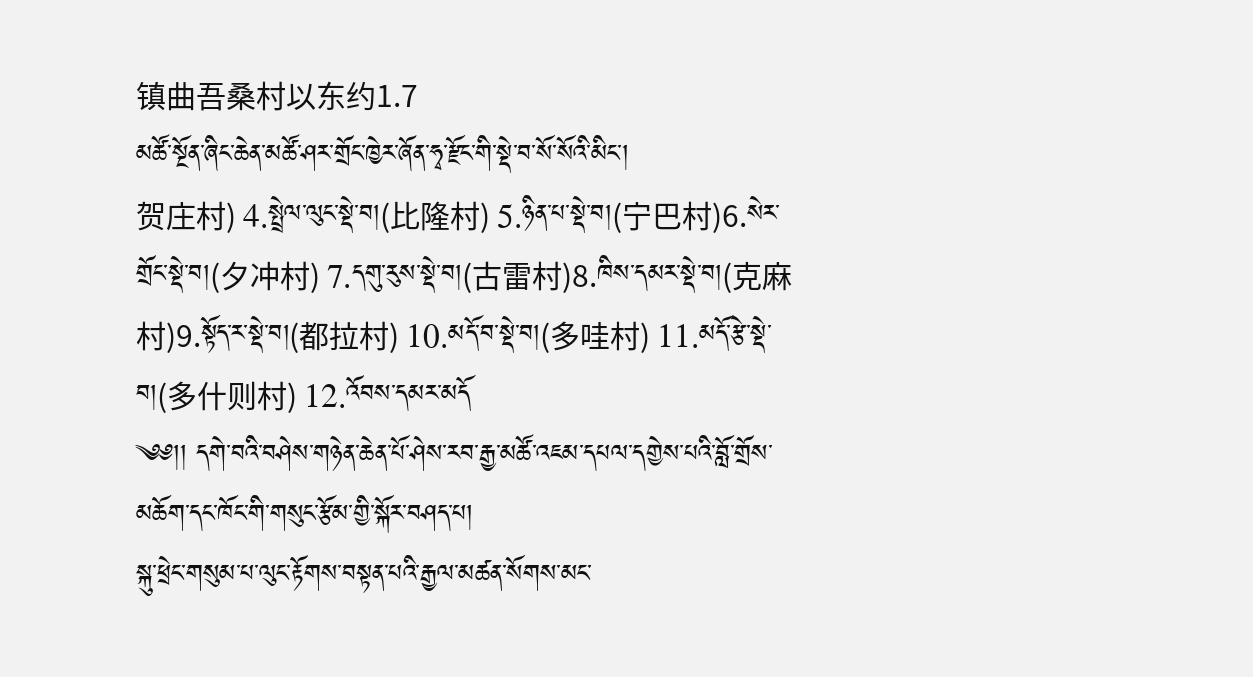镇曲吾桑村以东约1.7
མཚོ་སྔོན་ཞིང་ཆེན་མཚོ་ཤར་གྲོང་ཁྱེར་ཞོན་ཧྭ་རྫོང་གི་སྡེ་བ་སོ་སོའི་མིང་།
贺庄村) 4.སྤྲེལ་ལུང་སྡེ་བ།(比隆村) 5.ཉིན་པ་སྡེ་བ།(宁巴村)6.སེར་གྲོང་སྡེ་བ།(夕冲村) 7.དགུ་རུས་སྡེ་བ།(古雷村)8.ཁིས་དམར་སྡེ་བ།(克麻村)9.སྟོད་ར་སྡེ་བ།(都拉村) 10.མདོ་བ་སྡེ་བ།(多哇村) 11.མདོ་རྩེ་སྡེ་བ།(多什则村) 12.འོབས་དམར་མདོ
༄༅།། དགེ་བའི་བཤེས་གཉེན་ཆེན་པོ་ཤེས་རབ་རྒྱ་མཚོ་འཇམ་དཔལ་དགྱེས་པའི་བློ་གྲོས་མཆོག་དང་ཁོང་གི་གསུང་རྩོམ་གྱི་སྐོར་བཤད་པ།
སྐུ་ཕྲེང་གསུམ་པ་ལུང་རྟོགས་བསྟན་པའི་རྒྱལ་མཚན་སོགས་མང་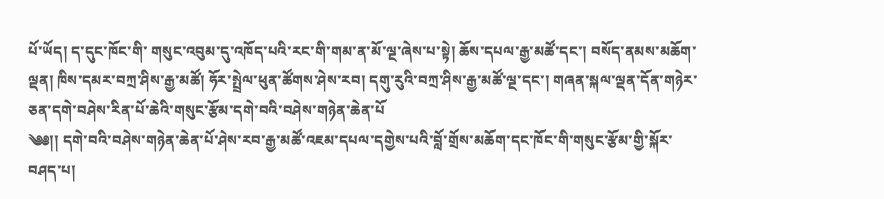པོ་ཡོད། ད་དུང་ཁོང་གི་ གསུང་འབུམ་དུ་འཁོད་པའི་རང་གི་གམ་ན་མོ་ལྔ་ཞེས་པ་སྟེ། ཆོས་དཔལ་རྒྱ་མཚོ་དང་། བསོད་ནམས་མཆོག་ལྡན། ཁིས་དམར་བཀྲ་ཤིས་རྒྱ་མཚོ། ཧོར་སྤྲེལ་ཕུན་ཚོགས་ཤེས་རབ། དགུ་རུའི་བཀྲ་ཤིས་རྒྱ་མཚོ་ལྔ་དང་། གཞན་སྐལ་ལྡན་དོན་གཉེར་ཅན་དགེ་བཤེས་རིན་པོ་ཆེའི་གསུང་རྩོམ་དགེ་བའི་བཤེས་གཉེན་ཆེན་པོ
༄༅།། དགེ་བའི་བཤེས་གཉེན་ཆེན་པོ་ཤེས་རབ་རྒྱ་མཚོ་འཇམ་དཔལ་དགྱེས་པའི་བློ་གྲོས་མཆོག་དང་ཁོང་གི་གསུང་རྩོམ་གྱི་སྐོར་བཤད་པ།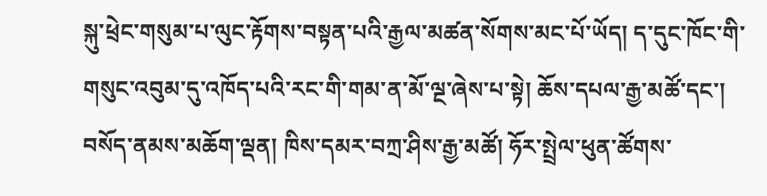སྐུ་ཕྲེང་གསུམ་པ་ལུང་རྟོགས་བསྟན་པའི་རྒྱལ་མཚན་སོགས་མང་པོ་ཡོད། ད་དུང་ཁོང་གི་ གསུང་འབུམ་དུ་འཁོད་པའི་རང་གི་གམ་ན་མོ་ལྔ་ཞེས་པ་སྟེ། ཆོས་དཔལ་རྒྱ་མཚོ་དང་། བསོད་ནམས་མཆོག་ལྡན། ཁིས་དམར་བཀྲ་ཤིས་རྒྱ་མཚོ། ཧོར་སྤྲེལ་ཕུན་ཚོགས་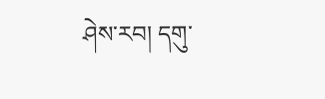ཤེས་རབ། དགུ་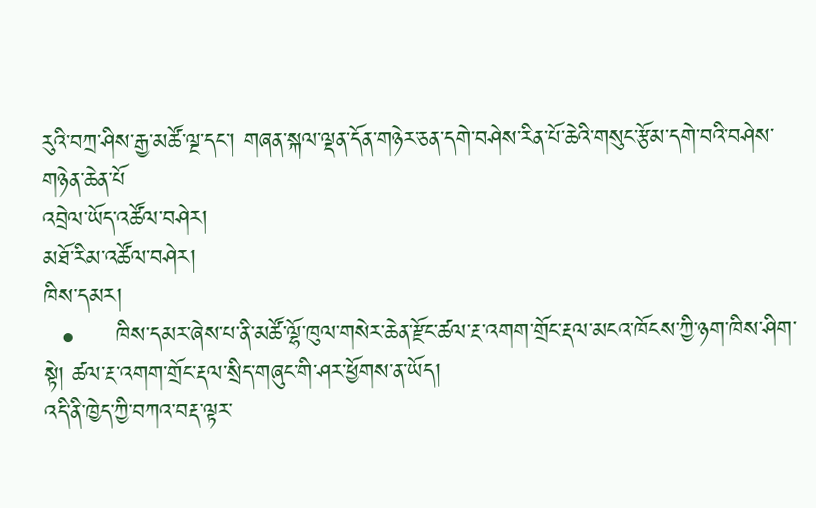རུའི་བཀྲ་ཤིས་རྒྱ་མཚོ་ལྔ་དང་། གཞན་སྐལ་ལྡན་དོན་གཉེར་ཅན་དགེ་བཤེས་རིན་པོ་ཆེའི་གསུང་རྩོམ་དགེ་བའི་བཤེས་གཉེན་ཆེན་པོ
འབྲེལ་ཡོད་འཚོལ་བཤེར།
མཐོ་རིམ་འཚོལ་བཤེར།
ཁིས་དམར།
  •     ཁིས་དམར་ཞེས་པ་ནི་མཚོ་ལྷོ་ཁུལ་གསེར་ཆེན་རྫོང་ཚལ་རྔ་འགག་གྲོང་རྡལ་མངའ་ཁོངས་ཀྱི་ཉག་ཁིས་ཤིག་སྟེ། ཚལ་རྔ་འགག་གྲོང་རྡལ་སྲིད་གཞུང་གི་ཤར་ཕྱོགས་ན་ཡོད།
འདི་ནི་ཁྱེད་ཀྱི་བཀའ་བརྡ་ལྟར་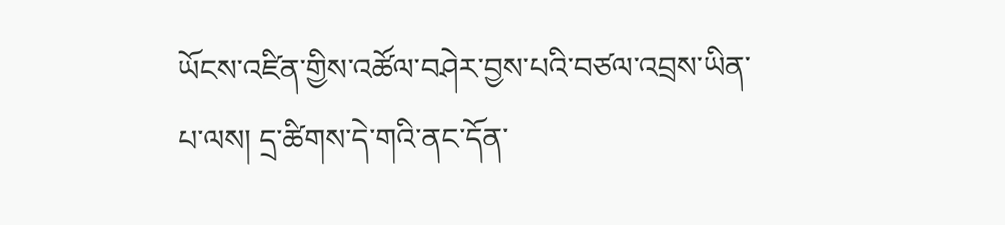ཡོངས་འཛིན་གྱིས་འཚོལ་བཤེར་བྱས་པའི་བཙལ་འབྲས་ཡིན་པ་ལས། དྲ་ཚིགས་དེ་གའི་ནང་དོན་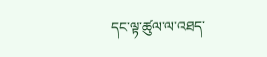དང་ལྟ་ཚུལ་ལ་འཐད་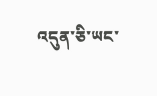འདུན་ཅི་ཡང་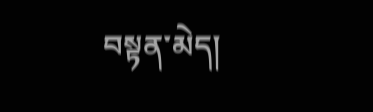བསྟན་མེད།